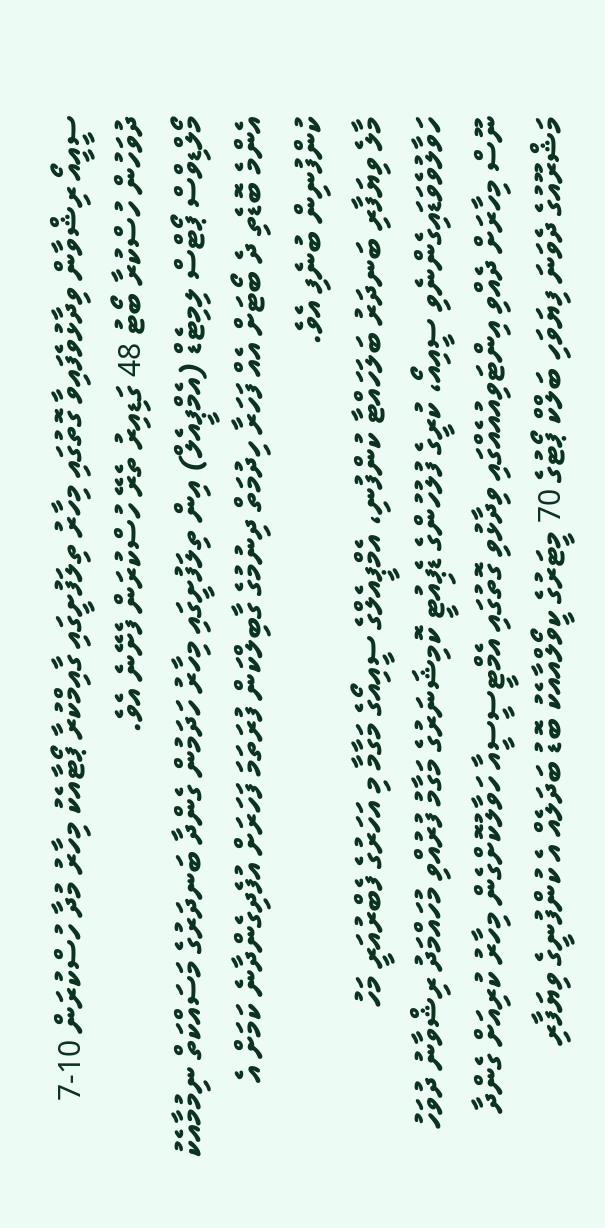ސީއީއޯ ރިޝްވާން ވިދާޅުވެފައިވާ ގޮތުގައި މިހާރު ތިލަފުށީގައި ގާއިމްކުރާ ޕޯޓާއެކު މިހާރު މުދާ ހުސްކުރަން 10-7 ދުވަހުން ހުސްކުރާ ބޯޓު 48 ގަޑިއިރު ތެރޭ ހުސްކުރަން ފެށޭނެ އެވެ.
މޯލްޑިވްސް ޕޯޓްސް ލިމިޓެޑް (އެމްޕީއެލް) އިން ތިލަފުށީގައި މިހާރު ހަދަމުން ގެންދާ ބަނދަރުގެ މަސައްކަތް ނިމުމާއެކު އެންމެ ބޮޑެތި ދެ ބޯޓަށް އެއް ފަހަރާ ހިދުމަތް ދިނުމުގެ ގާބިލްކަން ފުރަތަމަ ފަހަރަށް އުފެދިގެންދާނެ ކަމަށް އެ ކުންފުނިން ބުނެފި އެވެ.
މާލެ ވިޔަފާރި ބަނދަރު ބަލަހައްޓާ ކުންފުނި، އެމްޕީއެލްގެ ސީއިއޯގެ މަގާމާ މި އަހަރުގެ ފެބްރުއަރީ މަހު ހަވާލުވެވަޑައިގެންނެވި ސީއިއޯ، ކުރީގެ ފުލުހުންގެ ޑެޕިއުޓީ ކޮމިޝަނަރުގެ މަގާމު ފުރުއްވި މުހައްމަދު ރިޝްވާނު ދުވަހު ނޫސް މިހާރަށް ދެއްވި އިންޓަވިއުއެއްގައި ވިދާޅުވި ގޮތުގައި އެމްޓީސީސީއާ ހަވާލުކޮށްގެން މިހާރު ކުރިއަށް ގެންދާ މަޝްރޫއުގެ ދެވަނަ ފިޔަވަހި ބަލްކް ޕޯޓުގެ 70 މީޓަރުގެ ކީވޯލްއާއެކު ބޮޑު ބަދަލެއް އެ ކުންފުނީގެ ވިޔަފާރި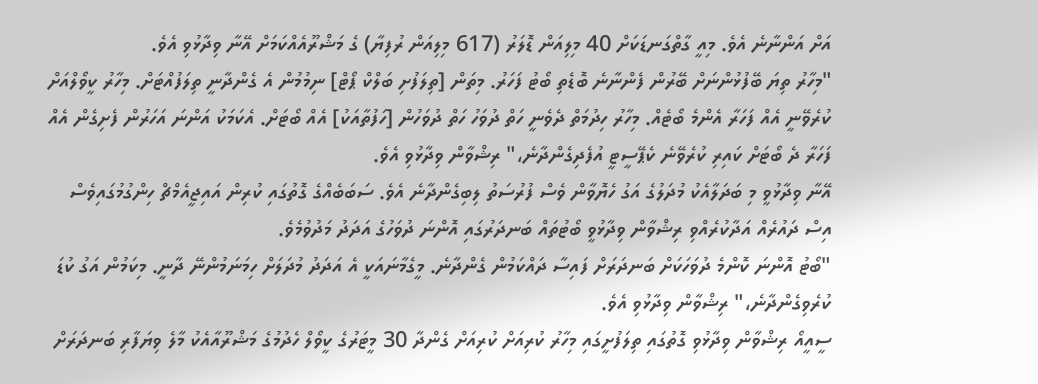އަށް އަންނާނެ އެވެ. މިއީ ގާތްގަނޑަކަށް 40 މިލިއަން ޑޮލަރު (617 މިލިއަން ރުފިޔާ) ގެ މަޝްރޫއެއްކަމަށް އޭނާ ވިދާޅުވި އެވެ.
"މިހާރު ތިޔަ ބޭފުޅުންނަށް ބޭރުން ފެންނާނެ ބޮޑެތި ބޯޓު ފަހަރު. މިތަން [ތިލަފުށި ބަލްކް ޕޯޓް] ނިމުމުން އެ ގެންދާނީ ތިލަފުއްޓަށް. މިހާރު ކީވޯލްއަށް ކުރެވޭނީ އެއް ފަހަރާ އެންމެ ބޯޓެއް. މިހާރު ހިދުމަތް ދެވެނީ ހަތް ދުވަހު ހަތް ދުވަހުން [ހަފުތާއަކު] އެއް ބޯޓަށް. އެކަމަކު އަންނަ އަހަރުން ފެށިގެން އެއް ފަހަރާ ދެ ބޯޓަށް ކައިރި ކުރެވޭނެ ކެޕޭސީޓީ އުފެދިގެންދާނެ،" ރިޝްވާން ވިދާޅުވި އެވެ.
އޭނާ ވިދާޅުވީ މި ބަދަލާއެކު މުދަލުގެ އަގު ހެޔޮވާން ވެސް ފުރުސަތު ލިބިގެންދާނެ އެވެ. ސަބަބެއްގެ ގޮތުގައި ކުރިން އައިޖީއެމްޗް ހިންގުމުގައިވެސް އިސް ދައުރެއް އަދާކުރެއްވި ރިޝްވާން ވިދާޅުވީ ބޯޓުތައް ބަނދަރުގައި އޮންނަ ދުވަހުގެ އަދަދު މަދުވުމެވެ.
"ބޯޓު އޮންނަ ކޮންމެ ދުވަހަކަށް ބަނދަރަށް ފައިސާ ދައްކަމުން ގެންދާނެ. މީގެމާނައަކީ އެ އަދަދު މުދަލަށް ހިމަނަމުންނޭ ދާނީ. މިކަމުން އަގު ކުޑަ ކުރެވިގެންދާނެ،" ރިޝްވާން ވިދާޅުވި އެވެ.
ސީއީއޯ ރިޝްވާން ވިދާޅުވި ގޮތުގައި ތިލަފުށީގައި މިހާރު ކުރިއަށް ކުރިއަށް ގެންދާ 30 މީޓަރުގެ ކީވޯލް ހެދުމުގެ މަޝްރޫއާއެކު މާލެ ވިޔަފާރި ބަނދަރަށް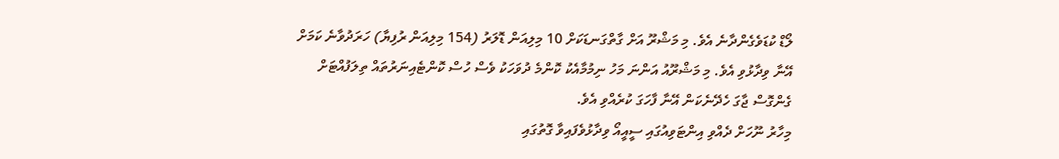ލޯޑް ކުޑަވެގެންދާނެ އެވެ. މި މަޝްރޫ އަށް ގާތްގަނޑަކަށް 10 މިލިއަން ޑޮލަރު (154 މިލިއަން ރުފިޔާ) ހަރަދުވާނެ ކަމަށް އޭނާ ވިދާޅުވި އެވެ. މި މަޝްރޫއު އަންނަ މަހު ނިމުމާއެކު ކޮންމެ ދުވަހަކު ވެސް ހުސް ކޮންޓެއިނަރުތައް ތިލަފުއްޓަށް ގެންގޮސް ޖާގަ ހެދޭނެކަން އޭނާ ފާހަގަ ކުރެއްވި އެވެ.
މިހާރު ނޫހަށް ދެއްވި އިންޓަވިއުގައި ސީއީއޯ ވިދާޅުވެފައިވާ ގޮތުގައި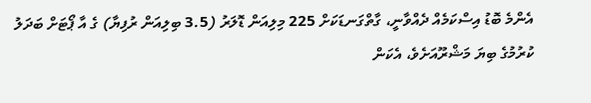އެންމެ ބޮޑު އިސްކަމެއް ދެއްވާނީ، ގާތްގަނޑަކަށް 225 މިލިއަން ޑޮލަރު (3.5 ބިލިއަން ރުފިޔާ) ގެ އާ ޕޯޓަށް ބަދަލު ކުރުމުގެ ބިޔަ މަޝްރޫއަށެވެ، އެކަން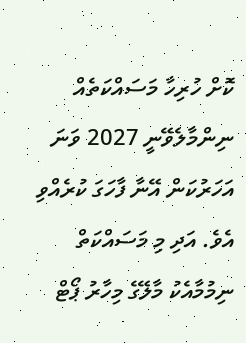ކޮށް ހުރިހާ މަސައްކަތެއް ނިންމާލެވޭނީ 2027 ވަނަ އަހަރުކަން އޭނާ ފާހަގަ ކުރެއްވި އެވެ. އަދި މި މަސައްކަތް ނިމުމާއެކު މާލޭގެ މިހާރު ޕޯޓް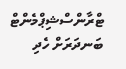ޓްރާންސްޝިޕްމެންޓް ބަނދަރަށް ހެދި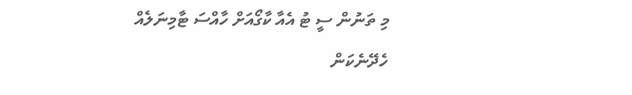މި ތަނުން ސީ ޓު އެއާ ކާގޯއަށް ހާއްސަ ޓާމިނަލެއް ހެދޭނެކަން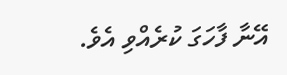އޭނާ ފާހަގަ ކުރެއްވި އެވެ.